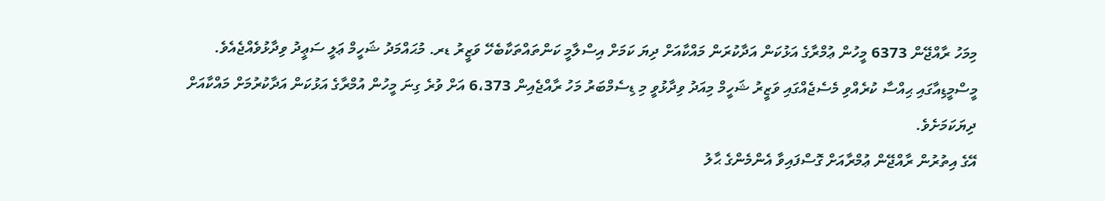މިމަހު ރާއްޖޭން 6373 މީހުން ޢުމްރާގެ އަޅުކަން އަދާކުރަން މައްކާއަށް ދިޔަ ކަމަށް އިސްލާމީ ކަންތައްތަކާބެހޭ ވަޒީރު ޑރ. މުޙައްމަދު ޝަހީމް ޢަލީ ސަޢީދު ވިދާޅުވެއްޖެއެވެ.
މީސްމީޑިއާގައި ޙިއްސާ ކުރެއްވި މެސެޖެއްގައި ވަޒީރު ޝަހީމް މިއަދު ވިދާޅުވީ މި ޑިސެމްބަރު މަހު ރާއްޖެއިން 6،373 އަށް ވުރެ ގިނަ މީހުން އުމްރާގެ އަޅުކަން އަދާކުރުމަށް މައްކާއަށް ދިޔަކަމަށެވެ.
އޭގެ އިތުރުން ރާއްޖޭން ޢުމްރާއަށް ގޮސްފައިވާ އެންމެންގެ ޙާލު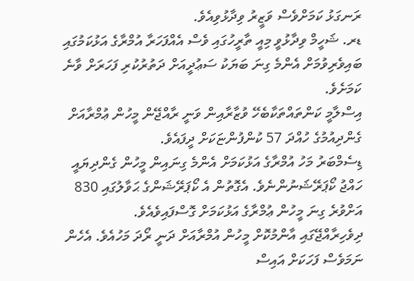ރަނގަޅު ކަމަށްވެސް ވަޒީރު ވިދާޅުވިއެވެ.
ޑރ. ޝަހީމް ވިދާޅުވީ މިއީ ތާރީހުގައި ވެސް އެއްފަހަރާ އުމްރާގެ އަޅުކަމުގައި ބައިވެރިވުމަށް އެންމެ ގިނަ ބަޔަކު ސަޢުދީއަށް ދަތުރުކުރި ފަހަރަށް ވާނެ ކަމަށެވެ.
އިސްލާމީ ކަންތައްތަކާބެހޭ ވުޒާރާއިން ވަނީ ރާއްޖޭން މީހުން ޢުމްރާއަށް ގެންދިއުމުގެ ހުއްދަ 57 ކުންފުންޏަކަށް ދީފައެވެ.
ޑިސެމްބަރު މަހު އުމްރާގެ އަޅުކަމަށް އެންމެ ގިނައިން މީހުން ގެންދިޔައީ ހައްޖު ކޯޕަރޭޝަނުންނެވެ. އެގޮތުން އެ ކޯޕަރޭޝަންގެ ޙަވާލުގައި 830 އަށްވުރެ ގިނަ މީހުން ޢުމްރާގެ އަޅުކަމަށް ގޮސްފައިވެއެވެ.
ދިވެހިރާއްޖޭގައި އާންމުކޮށް މީހުން އުމްރާއަށް ދަނީ ރޯދަ މަހުއެވެ. އެހެން ނަމަވެސް ފަހަކަށް އައިސް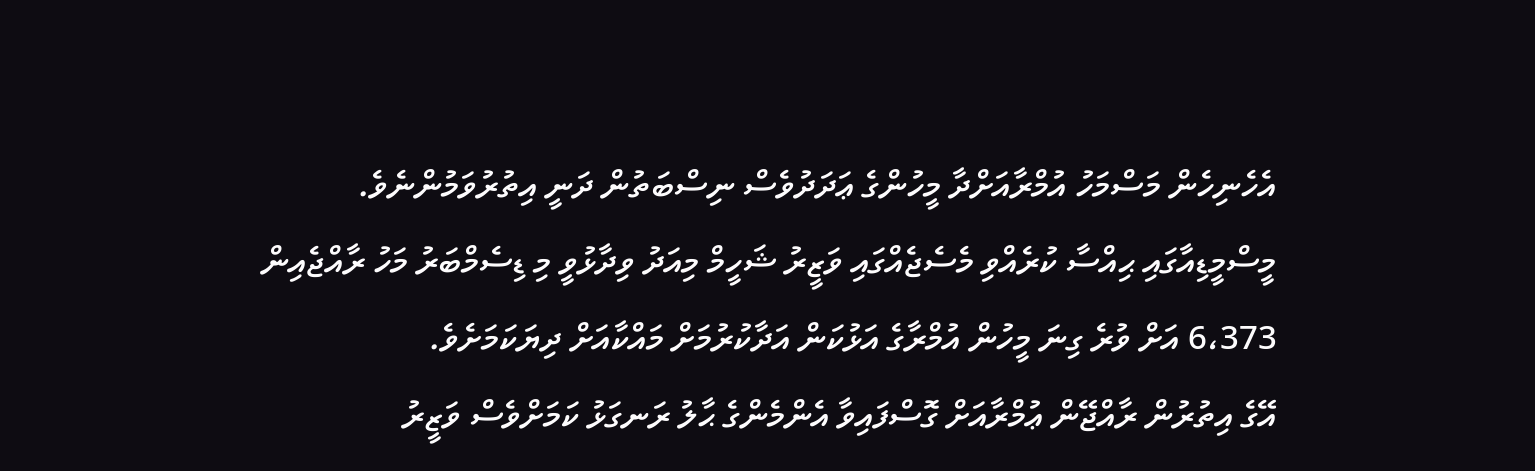އެހެނިހެން މަސްމަހު އުމްރާއަށްދާ މީހުންގެ ޢަދަދުވެސް ނިސްބަތުން ދަނީ އިތުރުވަމުންނެވެ.
މީސްމީޑިއާގައި ޙިއްސާ ކުރެއްވި މެސެޖެއްގައި ވަޒީރު ޝަހީމް މިއަދު ވިދާޅުވީ މި ޑިސެމްބަރު މަހު ރާއްޖެއިން 6،373 އަށް ވުރެ ގިނަ މީހުން އުމްރާގެ އަޅުކަން އަދާކުރުމަށް މައްކާއަށް ދިޔަކަމަށެވެ.
އޭގެ އިތުރުން ރާއްޖޭން ޢުމްރާއަށް ގޮސްފައިވާ އެންމެންގެ ޙާލު ރަނގަޅު ކަމަށްވެސް ވަޒީރު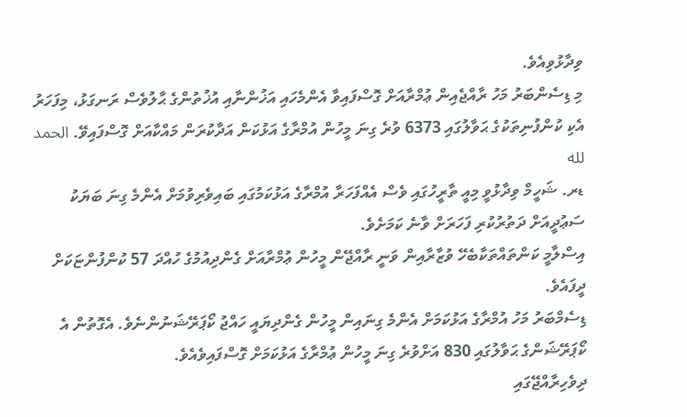ވިދާޅުވިއެވެ.
މި ޑިސެންބަރު މަހު ރާއްޖެއިން ޢުމްރާއަށް ގޮސްފައިވާ އެންމެހައި އަޚުންނާއި އުޚުތުންގެ ޙާލުވެސް ރަނގަޅު، މިފަހަރު އެކި ކުންފުނިތަކުގެ ޙަވާލުގައި 6373 ވުރެ ގިނަ މީހުން އުމްރާގެ އަޅުކަން އަދާކުރަން މައްކާއަށް ގޮސްފައިވޭ. الحمد لله
ޑރ. ޝަހީމް ވިދާޅުވީ މިއީ ތާރީހުގައި ވެސް އެއްފަހަރާ އުމްރާގެ އަޅުކަމުގައި ބައިވެރިވުމަށް އެންމެ ގިނަ ބަޔަކު ސަޢުދީއަށް ދަތުރުކުރި ފަހަރަށް ވާނެ ކަމަށެވެ.
އިސްލާމީ ކަންތައްތަކާބެހޭ ވުޒާރާއިން ވަނީ ރާއްޖޭން މީހުން ޢުމްރާއަށް ގެންދިއުމުގެ ހުއްދަ 57 ކުންފުންޏަކަށް ދީފައެވެ.
ޑިސެމްބަރު މަހު އުމްރާގެ އަޅުކަމަށް އެންމެ ގިނައިން މީހުން ގެންދިޔައީ ހައްޖު ކޯޕަރޭޝަނުންނެވެ. އެގޮތުން އެ ކޯޕަރޭޝަންގެ ޙަވާލުގައި 830 އަށްވުރެ ގިނަ މީހުން ޢުމްރާގެ އަޅުކަމަށް ގޮސްފައިވެއެވެ.
ދިވެހިރާއްޖޭގައި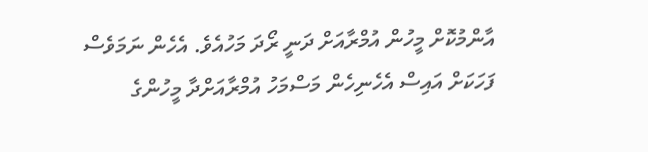އާންމުކޮށް މީހުން އުމްރާއަށް ދަނީ ރޯދަ މަހުއެވެ. އެހެން ނަމަވެސް ފަހަކަށް އައިސް އެހެނިހެން މަސްމަހު އުމްރާއަށްދާ މީހުންގެ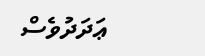ޢަދަދުވެސް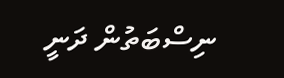ނިސްބަތުން ދަނީ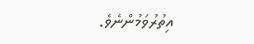އިތުރުވަމުންނެވެ.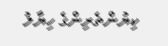ކިޔުންތެރިންގެ ހިޔާލު